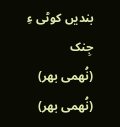بندیں کوٹی ءِ جِنک
(نُھمی بھر)
(نُھمی بھر)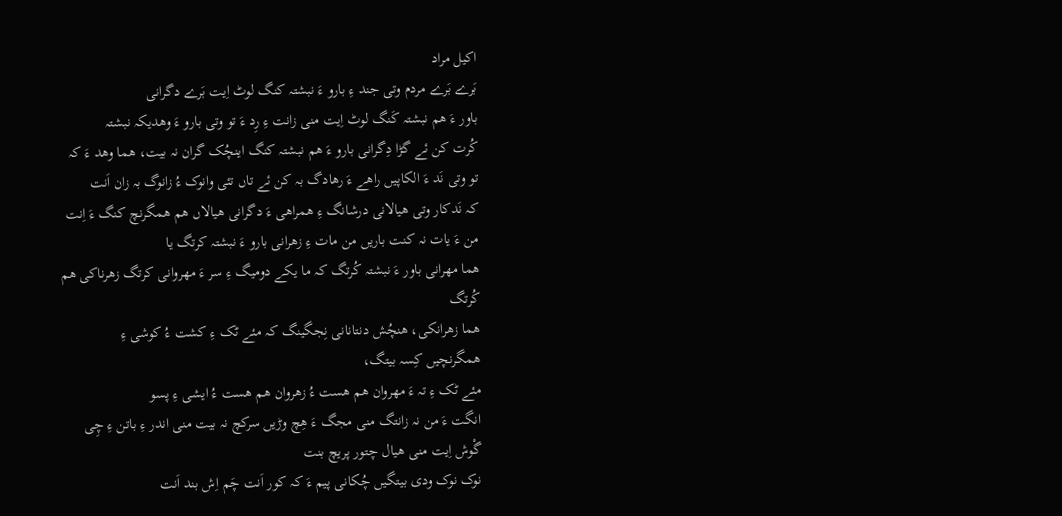اکیل مراد
بَرے بَرے مردم وتی جند ءِ بارو ءَ نبشتہ کنگ لوٹ اِیت بَرے دگرانی
باور ءَ ھم نبشتہ کَنگ لوٹ اِیت منی زانت ءِ رِد ءَ تو وتی بارو ءَ وھدیکہ نبشتہ
کُرت کن ئے گڑا دِگرانی بارو ءَ ھم نبشتہ کنگ اینچُک گران نہ بیت، ھما وھد ءَ کہ
تو وتی نَد ءَ الکاپیں راھے ءَ رھادگ بہ کن ئے تاں تئی وانوک ءُ زانوگ بہ زان اَنت
کہ نَدکار وتی ھیالانی درشانگ ءِ ھمراھی ءَ دگرانی ھیالاں ھم ھمگرنچ کنگ ءَ اِنت
من ءَ یات نہ کنت باریں من مات ءِ زھرانی بارو ءَ نبشتہ کرتگ یا
ھما مھرانی باور ءَ نبشتہ کُرتگ کہ ما یکے دومیگ ءِ سر ءَ مھروانی کرتگ زھرناکی ھم
کُرتگ
ھما زھرانکی، ھنچُش دنتانانی نِجگینگ کہ مئے ٹک ءِ کشت ءُ کوشی ءِ
ھمگرنچیں کِسہ بیتگ،
مئے ٹک ءِ تہ ءَ مھروان ھم ھست ءُ زھروان ھم ھست ءُ ایشی ءِ پسو
انگت ءَ من نہ زانتگ منی مجگ ءَ ھِچ وڑیں سرکچ نہ بیت منی اندر ءِ باتن ءِ چِی
گْوش اِیت منی ھیال چتور پریچ بنت
نوک نوک ودی بیتگیں چُکانی پیم ءَ کہ کور اَنت چَم اِش بند اَنت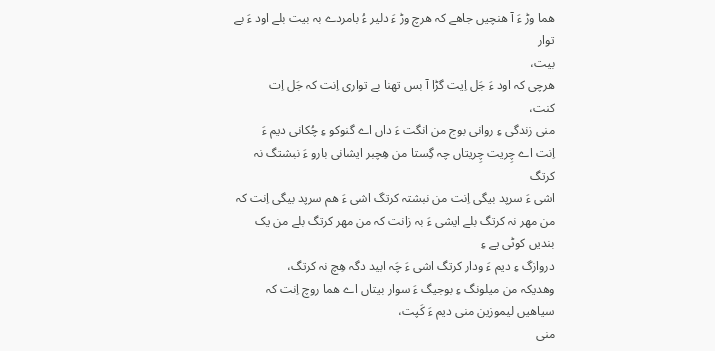ھما وڑ ءَ آ ھنچیں جاھے کہ ھرچ وڑ ءَ دلیر ءُ بامردے بہ بیت بلے اود ءَ بے توار
بیت،
ھرچی کہ اود ءَ جَل اِیت گڑا آ بس تھنا بے تواری اِنت کہ جَل اِت
کنت،
منی زندگی ءِ روانی بوج من انگت ءَ داں اے گنوکو ءِ چُکانی دیم ءَ
اِنت اے چِریت چِریتاں چہ گِستا من ھِچبر ایشانی بارو ءَ نبشتگ نہ کرتگ
اشی ءَ سرپد بیگی اِنت من نبشتہ کرتگ اشی ءَ ھم سرپد بیگی اِنت کہ
من مھر نہ کرتگ بلے ایشی ءَ بہ زانت کہ من مھر کرتگ بلے من یک بندیں کوٹی یے ءِ
دروازگ ءِ دیم ءَ ودار کرتگ اشی ءَ چَہ ابید دگہ ھِچ نہ کرتگ،
وھدیکہ من میلونگ ءِ بوجیگ ءَ سوار بیتاں اے ھما روچ اِنت کہ
سیاھیں لیموزین منی دیم ءَ کَپت،
منی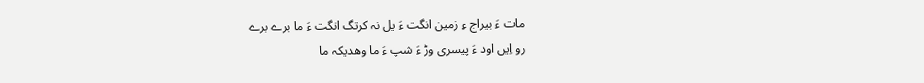مات ءَ بیراج ءِ زمین انگت ءَ یل نہ کرتگ انگت ءَ ما برے برے
رو اِیں اود ءَ پیسری وڑ ءَ شپ ءَ ما وھدیکہ ما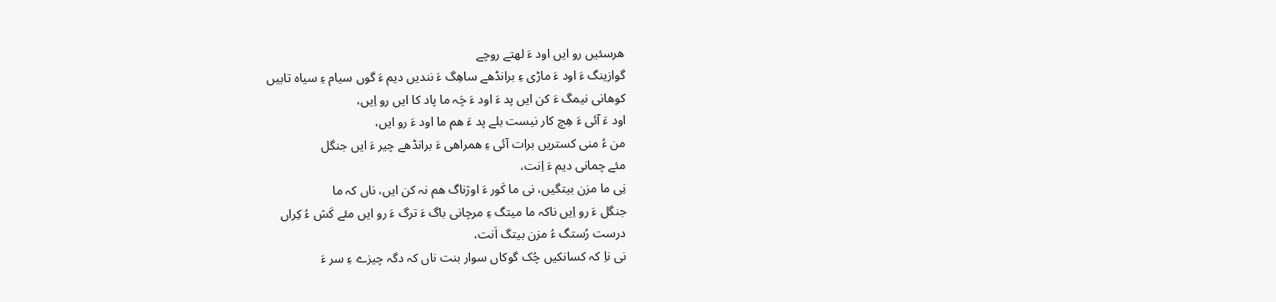ھرسئیں رو ایں اود ءَ لھتے روچے
گوازینگ ءَ اود ءَ ماڑی ءِ برانڈھے ساھِگ ءَ نندیں دیم ءَ گوں سیام ءِ سیاہ تابیں
کوھانی نیمگ ءَ کن ایں پد ءَ اود ءَ چَہ ما پاد کا ایں رو اِیں،
اود ءَ آئی ءَ ھِچ کار نیست بلے پد ءَ ھم ما اود ءَ رو ایں،
من ءُ منی کستریں برات آئی ءِ ھمراھی ءَ برانڈھے چیر ءَ ایں جنگل
مئے چمانی دیم ءَ اِنت،
نِی ما مزن بیتگیں، نی ما کَور ءَ اوژناگ ھم نہ کن ایں، ناں کہ ما
جنگل ءَ رو اِیں ناکہ ما میتگ ءِ مرچانی باگ ءَ ترگ ءَ رو ایں مئے کَش ءُ کِراں
درست رُستگ ءُ مزن بیتگ اَنت،
نی ناِ کہ کسانکیں چُک گوکاں سوار بنت ناں کہ دگہ چیزے ءِ سر ءَ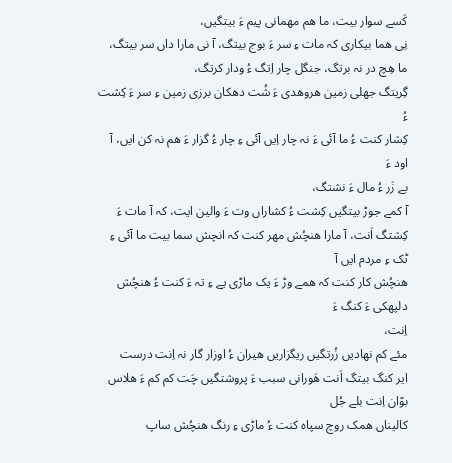کَسے سوار بیت، ما ھم مھمانی پیم ءَ بیتگیں،
نِی ھما بیکاری کہ مات ءِ سر ءَ بوج بیتگ، آ نی مارا داں سر بیتگ،
ما ھِچ در نہ برتگ، جنگل چار اِتگ ءُ ودار کرتگ،
گِریتگ جھلی زمین ھروھدی ءَ شُت دھکان برزی زمین ءِ سر ءَ کِشت ءُ
کِشار کنت ءُ ما آئی ءَ نہ چار اِیں آئی ءِ چار ءُ گزار ءَ ھم نہ کن ایں، آ اود ءَ
بے زَر ءُ مال ءَ نشتگ،
آ کمے جوڑ بیتگیں کِشت ءُ کشاراں وت ءَ والین ایت، کہ آ مات ءَ
کِشتگ اَنت، آ مارا ھنچُش مھر کنت کہ انچش سما بیت ما آئی ءِ ٹک ءِ مردم ایں آ
ھنچُش کار کنت کہ ھمے وڑ ءَ یک ماڑی یے ءِ تہ ءَ کنت ءُ ھنچُش دلپھکی ءَ کنگ ءَ
اِنت،
مئے کم نھادیں زُرتگیں ریگزاریں ھیران ءُ اوزار گار نہ اِنت درست
ایر کنگ بیتگ اَنت ھَورانی سبب ءَ پروشتگیں چَت کم کم ءَ ھلاس بوّان اِنت بلے جُل
کالیناں ھمک روچ سپاہ کنت ءُ ماڑی ءِ رنگ ھنچُش ساپ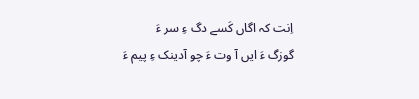اِنت کہ اگاں کَسے دگ ءِ سر ءَ
گوزگ ءَ ایں آ وت ءَ چو آدینک ءِ پیم ءَ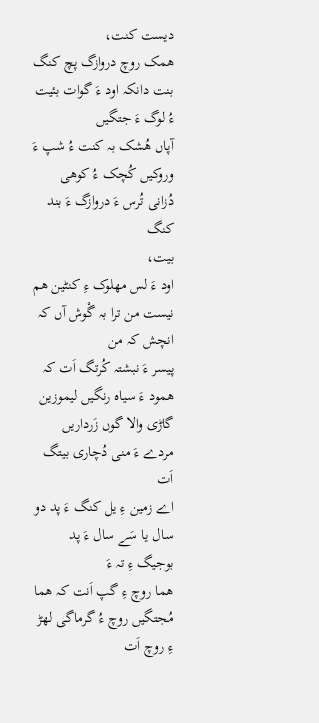دیست کنت،
ھمک روچ دروازگ پچ کنگ بنت دانکہ اود ءَ گوات بئیت ءُ لوگ ءَ جتگیں
آپاں ھُشک بہ کنت ءُ شپ ءَ وروکیں کُچک ءُ کوھی دُزانی تُرس ءَ دروازگ ءَ بند کنگ
بیت،
اود ءَ لس مھلوک ءِ کنٹین ھم نیست من ترا بہ گْوش آں کہ انچش کہ من
پیسر ءَ نبشتہ کُرتگ اَت کہ ھمود ءَ سیاہ رنگیں لیموزین گاڑی والا گوں زَرداریں
مردے ءَ منی دُچاری بیتگ اَت
اے زمین ءِ یل کنگ ءَ پد دو سال یا سَے سال ءَ پد بوجیگ ءِ تہ ءَ
ھما روچ ءِ گپ اَنت کہ ھما مُجتگیں روچ ءُ گرماگی لھڑ ءِ روچ اَت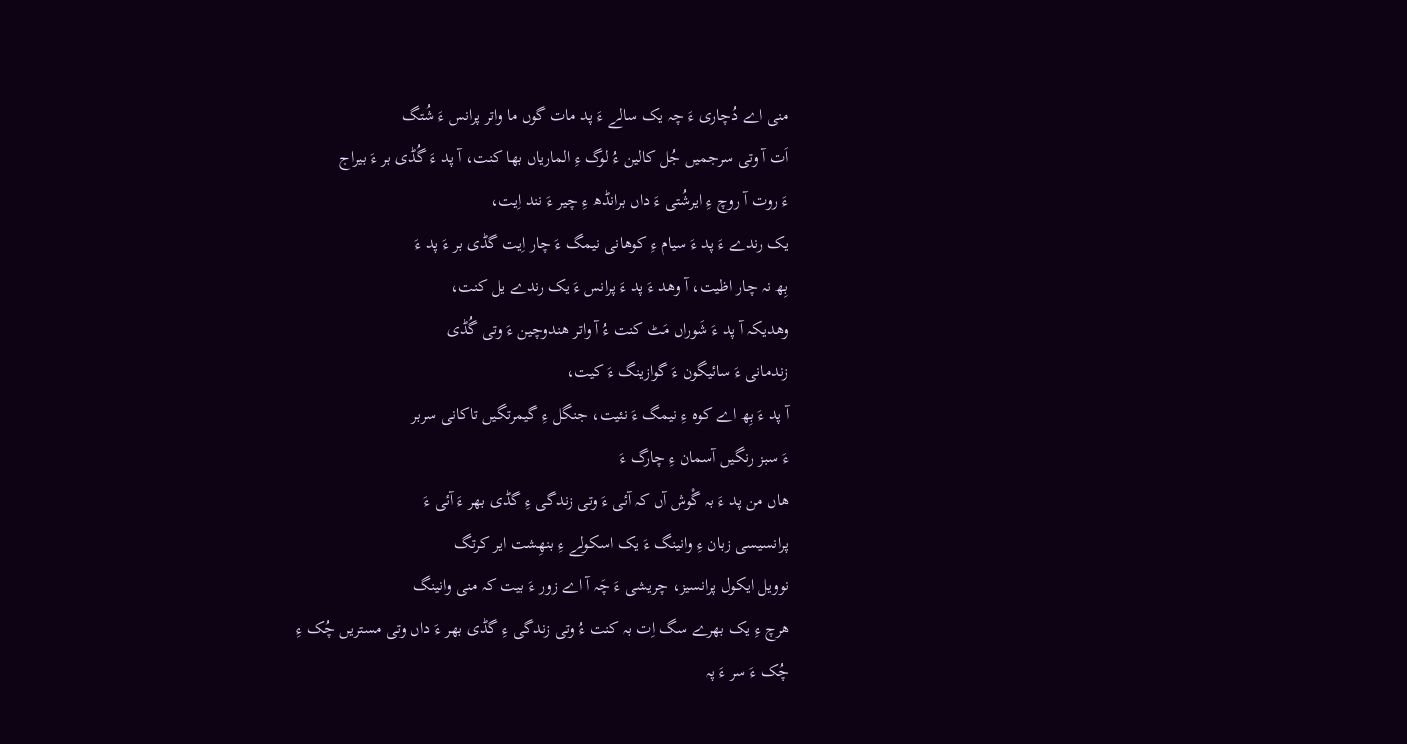منی اے دُچاری ءَ چہ یک سالے ءَ پد مات گوں ما واتر پرانس ءَ شُتگ
اَت آ وتی سرجمیں جُل کالین ءُ لوگ ءِ الماریاں بھا کنت، آ پد ءَ گُڈی بر ءَ بیراج
ءَ روت آ روچ ءِ ایرشُتی ءَ داں برانڈھ ءِ چیر ءَ نند اِیت،
یک رندے ءَ پد ءَ سیام ءِ کوھانی نیمگ ءَ چار اِیت گڈی بر ءَ پد ءَ
بِھ نہ چار اظیت، آ وھد ءَ پد ءَ پرانس ءَ یک رندے یل کنت،
وھدیکہ آ پد ءَ شَوراں مَٹ کنت ءُ آ واتر ھندوچین ءَ وتی گُڈی
زندمانی ءَ سائیگون ءَ گوازینگ ءَ کیت،
آ پد ءَ بِھ اے کوہ ءِ نیمگ ءَ نئیت، جنگل ءِ گیمرتگیں تاکانی سربر
ءَ سبز رنگیں آسمان ءِ چارگ ءَ
ھاں من پد ءَ بہ گْوش آں کہ آئی ءَ وتی زندگی ءِ گڈی بھر ءَ آئی ءَ
پرانسیسی زبان ءِ وانینگ ءَ یک اسکولے ءِ بنھِشت ایر کرتگ
نوویل ایکول پرانسیز، چریشی ءَ چَہ آ اے زور ءَ بیت کہ منی وانینگ
ھرچ ءِ یک بھرے سگ اِت بہ کنت ءُ وتی زندگی ءِ گڈی بھر ءَ داں وتی مستریں چُک ءِ
چُک ءَ سر ءَ پہ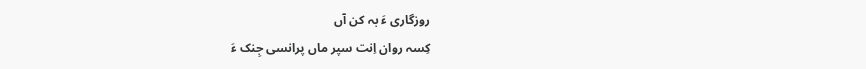روزگاری ءَ بہ کن آں
کِسہ روان اِنت سپر ماں پرانسی جِنک ءَ